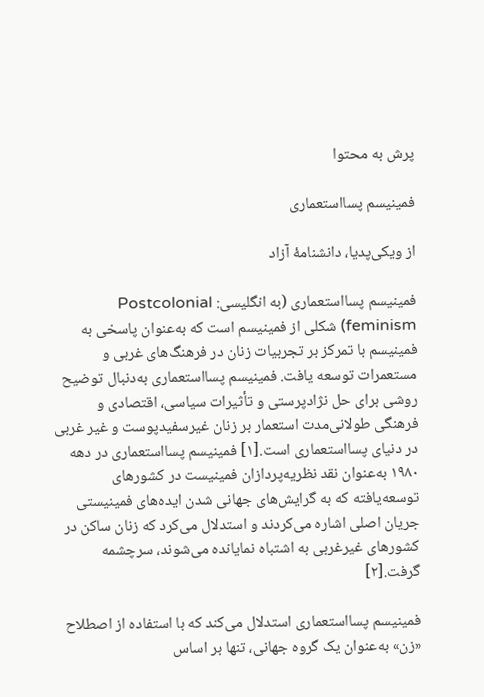پرش به محتوا

فمینیسم پسااستعماری

از ویکی‌پدیا، دانشنامهٔ آزاد

فمینیسم پسااستعماری (به انگلیسی: Postcolonial feminism) شکلی از فمینیسم است که به‌عنوان پاسخی به فمینیسم با تمرکز بر تجربیات زنان در فرهنگ‌های غربی و مستعمرات توسعه یافت. فمینیسم پسااستعماری به‌دنبال توضیح روشی برای حل نژادپرستی و تأثیرات سیاسی، اقتصادی و فرهنگی طولانی‌مدت استعمار بر زنان غیرسفیدپوست و غیر غربی در دنیای پسااستعماری است.[۱] فمینیسم پسااستعماری در دهه ۱۹۸۰ به‌عنوان نقد نظریه‌پردازان فمینیست در کشورهای توسعه‌یافته که به گرایش‌های جهانی شدن ایده‌های فمینیستی جریان اصلی اشاره می‌کردند و استدلال می‌کرد که زنان ساکن در کشورهای غیرغربی به اشتباه نمایانده می‌شوند، سرچشمه گرفت.[۲]

فمینیسم پسااستعماری استدلال می‌کند که با استفاده از اصطلاح «زن» به‌عنوان یک گروه جهانی، تنها بر اساس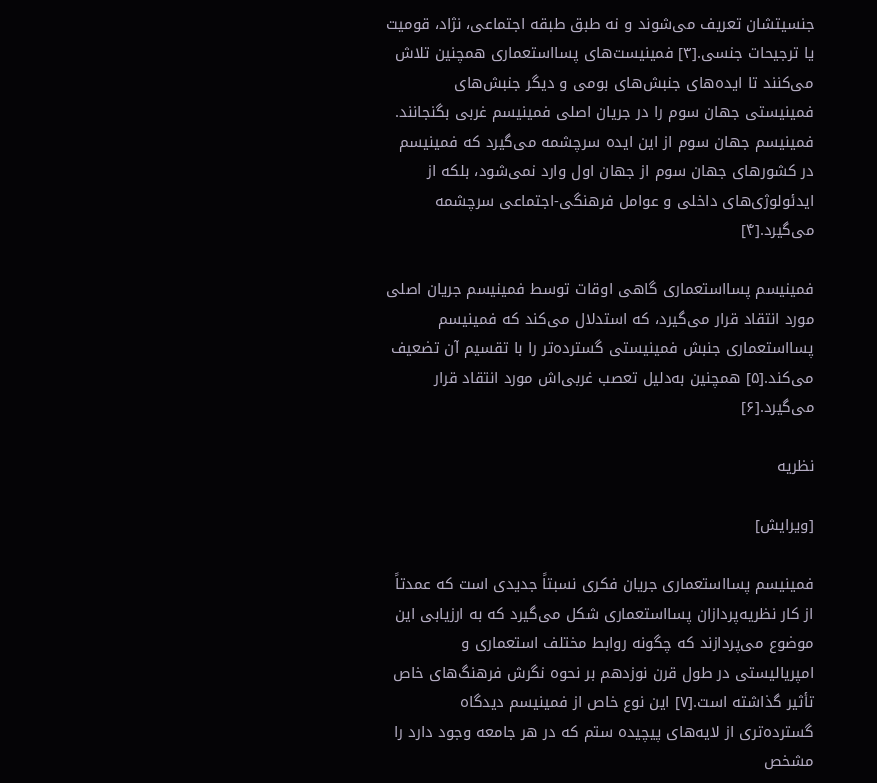جنسیتشان تعریف می‌شوند و نه طبق طبقه اجتماعی، نژاد، قومیت یا ترجیحات جنسی.[۳] فمینیست‌های پسااستعماری همچنین تلاش می‌کنند تا ایده‌های جنبش‌های بومی و دیگر جنبش‌های فمینیستی جهان سوم را در جریان اصلی فمینیسم غربی بگنجانند. فمینیسم جهان سوم از این ایده سرچشمه می‌گیرد که فمینیسم در کشورهای جهان سوم از جهان اول وارد نمی‌شود، بلکه از ایدئولوژی‌های داخلی و عوامل فرهنگی-اجتماعی سرچشمه می‌گیرد.[۴]

فمینیسم پسااستعماری گاهی اوقات توسط فمینیسم جریان اصلی مورد انتقاد قرار می‌گیرد، که استدلال می‌کند که فمینیسم پسااستعماری جنبش فمینیستی گسترده‌تر را با تقسیم آن تضعیف می‌کند.[۵] همچنین به‌دلیل تعصب غربی‌اش مورد انتقاد قرار می‌گیرد.[۶]

نظریه

[ویرایش]

فمینیسم پسااستعماری جریان فکری نسبتاً جدیدی است که عمدتاً از کار نظریه‌پردازان پسااستعماری شکل می‌گیرد که به ارزیابی این موضوع می‌پردازند که چگونه روابط مختلف استعماری و امپریالیستی در طول قرن نوزدهم بر نحوه نگرش فرهنگ‌های خاص تأثیر گذاشته است.[۷] این نوع خاص از فمینیسم دیدگاه گسترده‌تری از لایه‌های پیچیده ستم که در هر جامعه وجود دارد را مشخص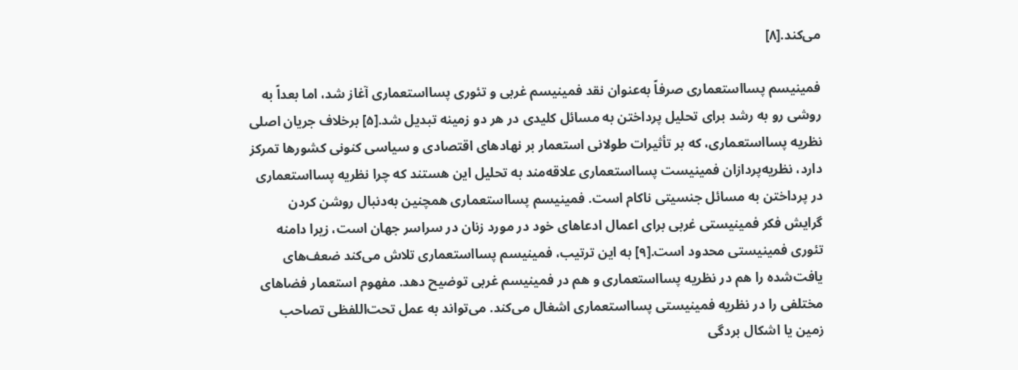می‌کند.[۸]

فمینیسم پسااستعماری صرفاً به‌عنوان نقد فمینیسم غربی و تئوری پسااستعماری آغاز شد، اما بعداً به روشی رو به رشد برای تحلیل پرداختن به مسائل کلیدی در هر دو زمینه تبدیل شد.[۵] برخلاف جریان اصلی نظریه پسااستعماری، که بر تأثیرات طولانی استعمار بر نهادهای اقتصادی و سیاسی کنونی کشورها تمرکز دارد، نظریه‌پردازان فمینیست پسااستعماری علاقه‌‌مند به تحلیل این هستند که چرا نظریه پسااستعماری در پرداختن به مسائل جنسیتی ناکام است. فمینیسم پسااستعماری همچنین به‌دنبال روشن کردن گرایش فکر فمینیستی غربی برای اعمال ادعاهای خود در مورد زنان در سراسر جهان است، زیرا دامنه تئوری فمینیستی محدود است.[۹] به این ترتیب، فمینیسم پسااستعماری تلاش می‌کند ضعف‌های یافت‌شده را هم در نظریه پسااستعماری و هم در فمینیسم غربی توضیح دهد. مفهوم استعمار فضاهای مختلفی را در نظریه فمینیستی پسااستعماری اشغال می‌کند. می‌تواند به عمل تحت‌اللفظی تصاحب زمین یا اشکال بردگی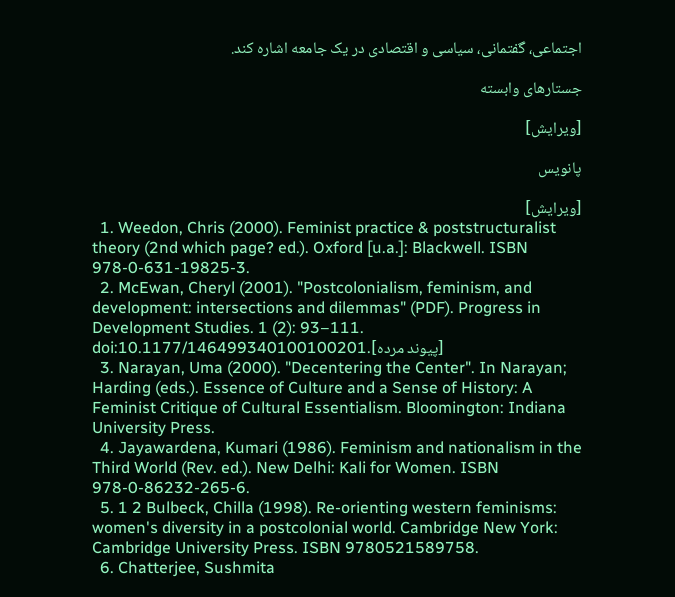اجتماعی، گفتمانی، سیاسی و اقتصادی در یک جامعه اشاره کند.

جستارهای وابسته

[ویرایش]

پانویس

[ویرایش]
  1. Weedon, Chris (2000). Feminist practice & poststructuralist theory (2nd which page? ed.). Oxford [u.a.]: Blackwell. ISBN 978-0-631-19825-3.
  2. McEwan, Cheryl (2001). "Postcolonialism, feminism, and development: intersections and dilemmas" (PDF). Progress in Development Studies. 1 (2): 93–111. doi:10.1177/146499340100100201.[پیوند مرده]
  3. Narayan, Uma (2000). "Decentering the Center". In Narayan; Harding (eds.). Essence of Culture and a Sense of History: A Feminist Critique of Cultural Essentialism. Bloomington: Indiana University Press.
  4. Jayawardena, Kumari (1986). Feminism and nationalism in the Third World (Rev. ed.). New Delhi: Kali for Women. ISBN 978-0-86232-265-6.
  5. 1 2 Bulbeck, Chilla (1998). Re-orienting western feminisms: women's diversity in a postcolonial world. Cambridge New York: Cambridge University Press. ISBN 9780521589758.
  6. Chatterjee, Sushmita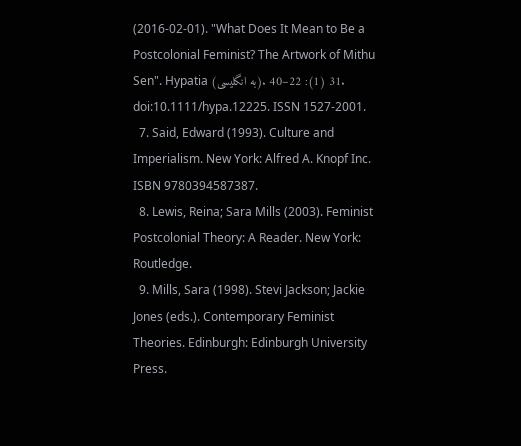(2016-02-01). "What Does It Mean to Be a Postcolonial Feminist? The Artwork of Mithu Sen". Hypatia (به انگلیسی). 31 (1): 22–40. doi:10.1111/hypa.12225. ISSN 1527-2001.
  7. Said, Edward (1993). Culture and Imperialism. New York: Alfred A. Knopf Inc. ISBN 9780394587387.
  8. Lewis, Reina; Sara Mills (2003). Feminist Postcolonial Theory: A Reader. New York: Routledge.
  9. Mills, Sara (1998). Stevi Jackson; Jackie Jones (eds.). Contemporary Feminist Theories. Edinburgh: Edinburgh University Press.